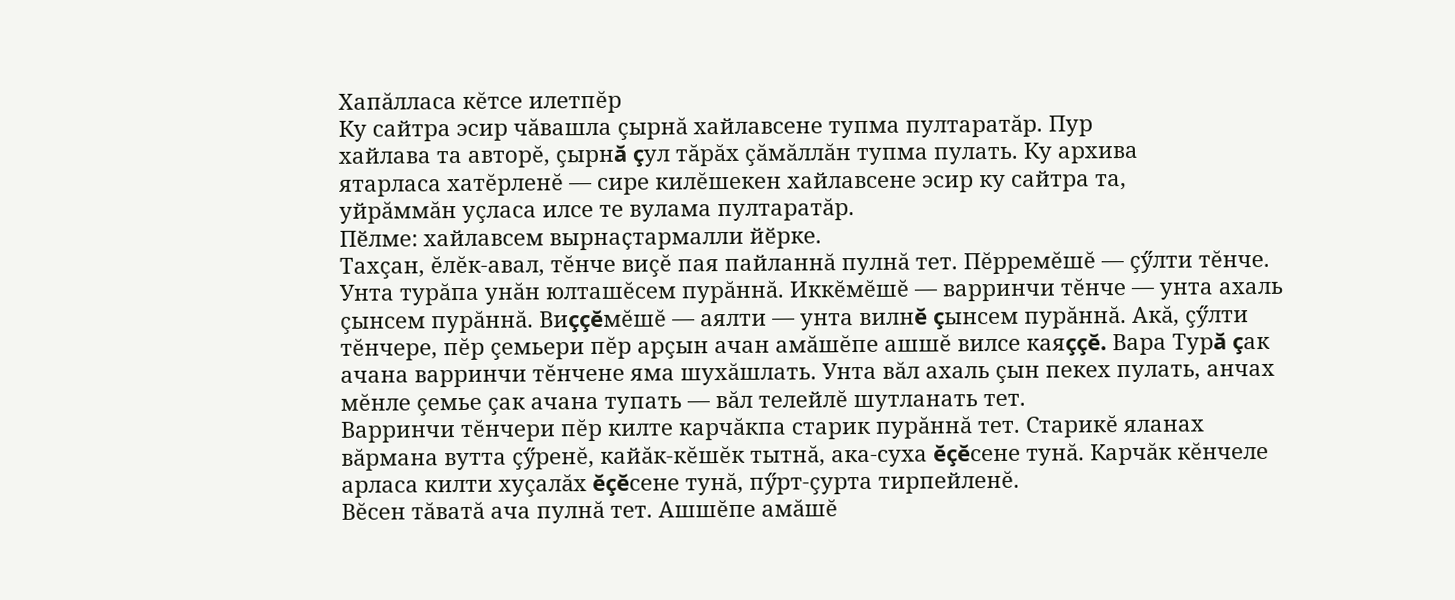Хапăлласа кĕтсе илетпĕр
Ку сайтра эсир чăвашла çырнă хайлавсене тупма пултаратăр. Пур
хайлава та авторĕ, çырнă çул тăрăх çăмăллăн тупма пулать. Ку архива
ятарласа хатĕрленĕ — сире килĕшекен хайлавсене эсир ку сайтра та,
уйрăммăн уçласа илсе те вулама пултаратăр.
Пӗлме: хайлавсем вырнаҫтармалли йӗрке.
Тахçан, ĕлĕк-авал, тĕнче виçĕ пая пайланнă пулнă тет. Пĕрремĕшĕ — çӳлти тĕнче. Унта турăпа унăн юлташĕсем пурăннă. Иккĕмĕшĕ — варринчи тĕнче — унта ахаль çынсем пурăннă. Виççĕмĕшĕ — аялти — унта вилнĕ çынсем пурăннă. Акă, çӳлти тĕнчере, пĕр çемьери пĕр арçын ачан амăшĕпе ашшĕ вилсе каяççĕ. Вара Турă çак ачана варринчи тĕнчене яма шухăшлать. Унта вăл ахаль çын пекех пулать, анчах мĕнле çемье çак ачана тупать — вăл телейлĕ шутланать тет.
Варринчи тĕнчери пĕр килте карчăкпа старик пурăннă тет. Старикĕ яланах вăрмана вутта çӳренĕ, кайăк-кĕшĕк тытнă, ака-суха ĕçĕсене тунă. Карчăк кĕнчеле арласа килти хуçалăх ĕçĕсене тунă, пӳрт-çурта тирпейленĕ.
Вĕсен тăватă ача пулнă тет. Ашшĕпе амăшĕ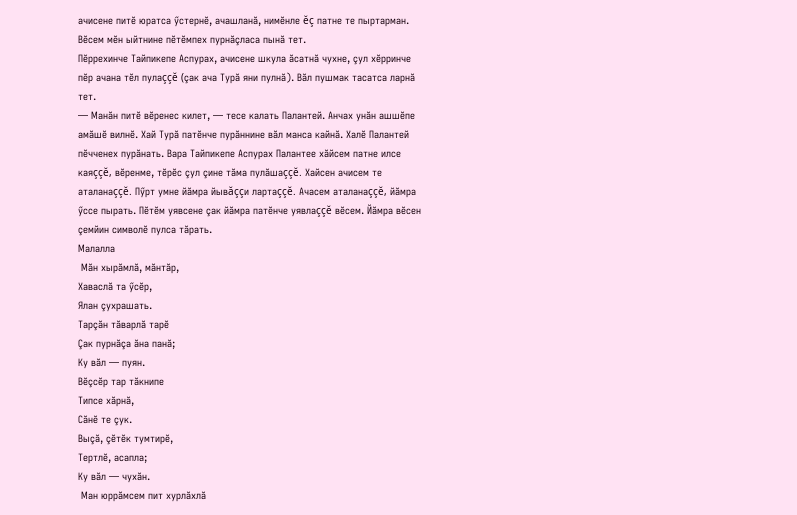ачисене питĕ юратса ӳстернĕ, ачашланă, нимĕнле ĕç патне те пыртарман. Вĕсем мĕн ыйтнине пĕтĕмпех пурнăçласа пынă тет.
Пĕррехинче Тайпикепе Аспурах, ачисене шкула ăсатнă чухне, çул хĕрринче пĕр ачана тĕл пулаççĕ (çак ача Турă яни пулнă). Вăл пушмак тасатса ларнă тет.
— Манăн питĕ вĕренес килет, — тесе калать Палантей. Анчах унăн ашшĕпе амăшĕ вилнĕ. Хай Турă патĕнче пурăннине вăл манса кайнă. Халĕ Палантей пĕчченех пурăнать. Вара Тайпикепе Аспурах Палантее хăйсем патне илсе каяççĕ, вĕренме, тĕрĕс çул çине тăма пулăшаççĕ. Хайсен ачисем те аталанаççĕ. Пӳрт умне йăмра йывăççи лартаççĕ. Ачасем аталанаççĕ, йăмра ӳссе пырать. Пĕтĕм уявсене çак йăмра патĕнче уявлаççĕ вĕсем. Йăмра вĕсен çемйин символĕ пулса тăрать.
Малалла
 Мăн хырăмлă, мăнтăр,
Хаваслă та ӳсĕр,
Ялан çухрашать.
Тарçăн тăварлă тарĕ
Çак пурнăçа ăна панă;
Ку вăл — пуян.
Вĕçсĕр тар тăкнипе
Типсе хăрнă,
Сăнĕ те çук.
Выçă, çĕтĕк тумтирĕ,
Тертлĕ, асапла;
Ку вăл — чухăн.
 Ман юррăмсем пит хурлăхлă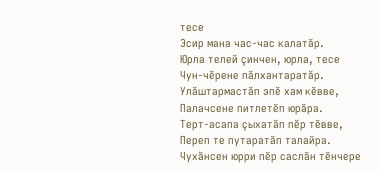тесе
Эсир мана час-час калатăр.
Юрла телей çинчен, юрла, тесе
Чун-чĕрене пăлхантаратăр.
Улăштармастăп эпĕ хам кĕвве,
Палачсене питлетĕп юрăра.
Терт-асапа çыхатăп пĕр тĕвве,
Переп те путаратăп талайра.
Чухăнсен юрри пĕр саслăн тĕнчере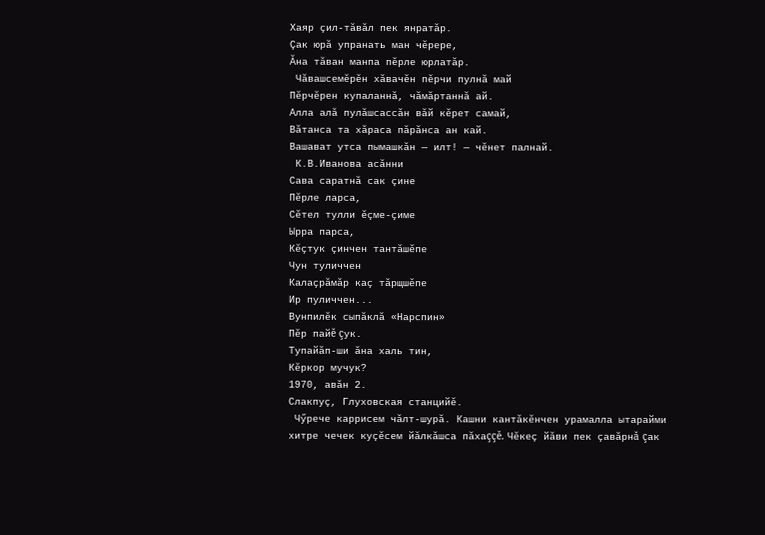Хаяр çил-тăвăл пек янратăр.
Çак юрă упранать ман чĕрере,
Ăна тăван манпа пĕрле юрлатăр.
 Чăвашсемĕрĕн хăвачĕн пĕрчи пулнă май
Пĕрчĕрен купаланнă, чăмăртаннă ай.
Алла алă пулăшсассăн вăй кĕрет самай,
Вăтанса та хăраса пăрăнса ан кай.
Вашават утса пымашкăн — илт! — чĕнет палнай.
 К.В.Иванова асăнни
Сава саратнă сак çине
Пĕрле ларса,
Сĕтел тулли ĕçме-çиме
Ырра парса,
Кĕçтук çинчен тантăшĕпе
Чун туличчен
Калаçрăмăр каç тăрщшĕпе
Ир пуличчен...
Вунпилĕк сыпăклă «Нарспин»
Пĕр пайĕ çук.
Тупайăп-ши ăна халь тин,
Кĕркор мучук?
1970, авăн 2.
Слакпуç, Глуховская станцийĕ.
 Чӳрече каррисем чăлт-шурă. Кашни кантăкĕнчен урамалла ытарайми хитре чечек куçĕсем йăлкăшса пăхаççĕ. Чĕкеç йăви пек çавăрнă çак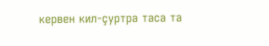кервен кил-çуртра таса та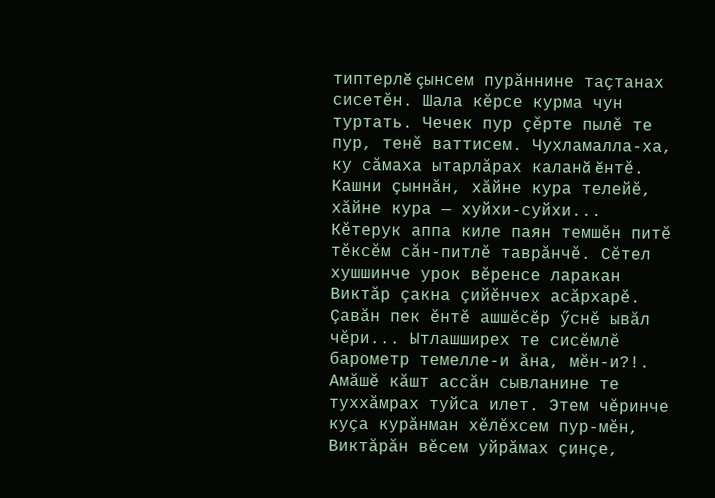типтерлĕ çынсем пурăннине таçтанах сисетĕн. Шала кĕрсе курма чун туртать. Чечек пур çĕрте пылĕ те пур, тенĕ ваттисем. Чухламалла-ха, ку сăмаха ытарлăрах каланă ĕнтĕ. Кашни çыннăн, хăйне кура телейĕ, хăйне кура — хуйхи-суйхи...
Кĕтерук аппа киле паян темшĕн питĕ тĕксĕм сăн-питлĕ таврăнчĕ. Сĕтел хушшинче урок вĕренсе ларакан Виктăр çакна çийĕнчех асăрхарĕ. Çавăн пек ĕнтĕ ашшĕсĕр ӳснĕ ывăл чĕри... Ытлашширех те сисĕмлĕ барометр темелле-и ăна, мĕн-и?!. Амăшĕ кăшт ассăн сывланине те туххăмрах туйса илет. Этем чĕринче куçа курăнман хĕлĕхсем пур-мĕн, Виктăрăн вĕсем уйрăмах çинçе,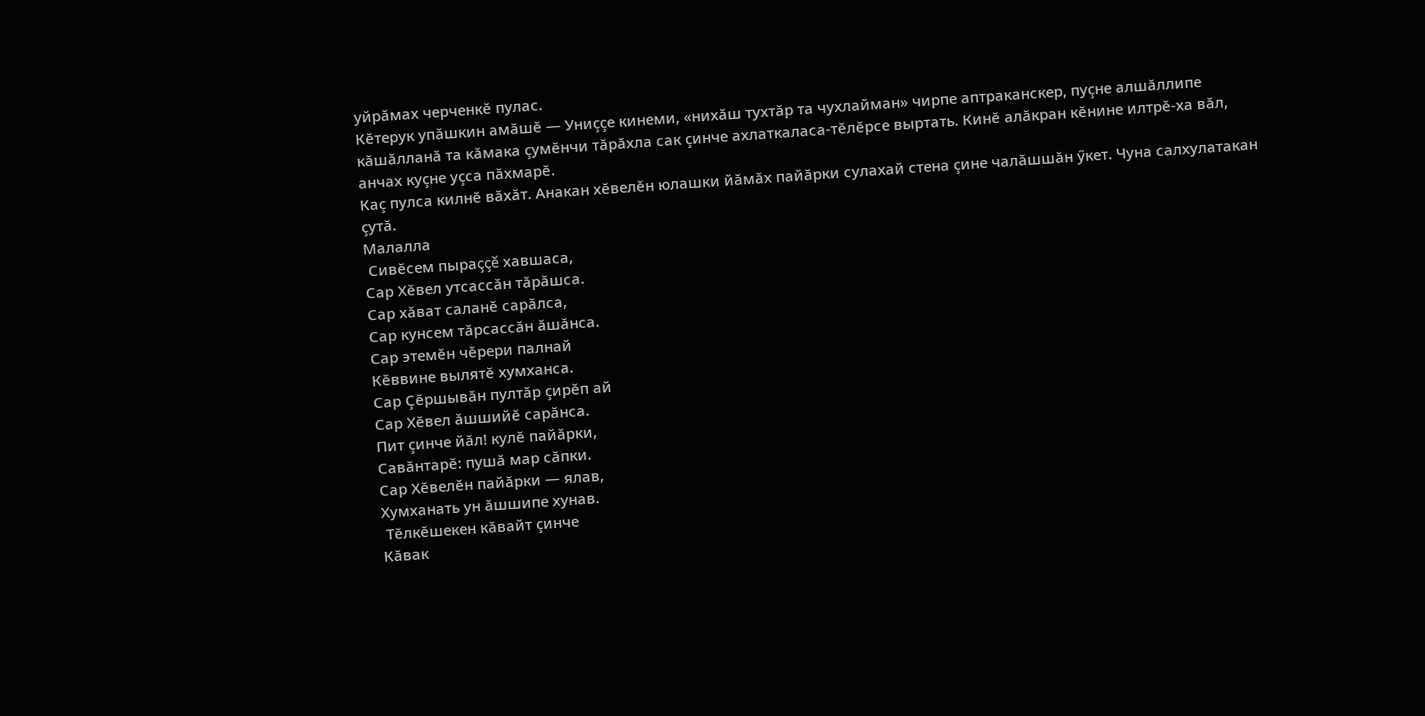уйрăмах черченкĕ пулас.
Кĕтерук упăшкин амăшĕ — Униççе кинеми, «нихăш тухтăр та чухлайман» чирпе аптраканскер, пуçне алшăллипе кăшăлланă та кăмака çумĕнчи тăрăхла сак çинче ахлаткаласа-тĕлĕрсе выртать. Кинĕ алăкран кĕнине илтрĕ-ха вăл, анчах куçне уçса пăхмарĕ.
Каç пулса килнĕ вăхăт. Анакан хĕвелĕн юлашки йăмăх пайăрки сулахай стена çине чалăшшăн ӳкет. Чуна салхулатакан çутă.
Малалла
 Сивĕсем пыраççĕ хавшаса,
Сар Хĕвел утсассăн тăрăшса.
Сар хăват саланĕ сарăлса,
Сар кунсем тăрсассăн ăшăнса.
Сар этемĕн чĕрери палнай
Кĕввине вылятĕ хумханса.
Сар Çĕршывăн пултăр çирĕп ай
Сар Хĕвел ăшшийĕ сарăнса.
Пит çинче йăл! кулĕ пайăрки,
Савăнтарĕ: пушă мар сăпки.
Сар Хĕвелĕн пайăрки — ялав,
Хумханать ун ăшшипе хунав.
 Тĕлкĕшекен кăвайт çинче
Кăвак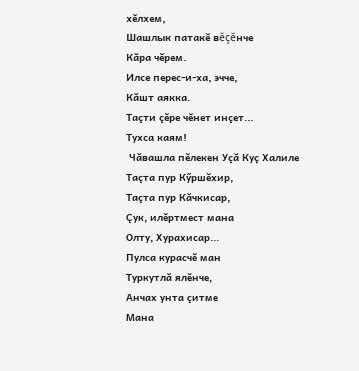хĕлхем,
Шашлык патакĕ вĕçĕнче
Кăра чĕрем.
Илсе перес-и-ха, эчче,
Кăшт аякка.
Таçти çĕре чĕнет инçет...
Тухса каям!
 Чăвашла пĕлекен Уçă Куç Халиле
Таçта пур Кӳршĕхир,
Таçта пур Кăчкисар,
Çук, илĕртмест мана
Олту, Хурахисар...
Пулса курасчĕ ман
Туркутлă ялĕнче,
Анчах унта çитме
Мана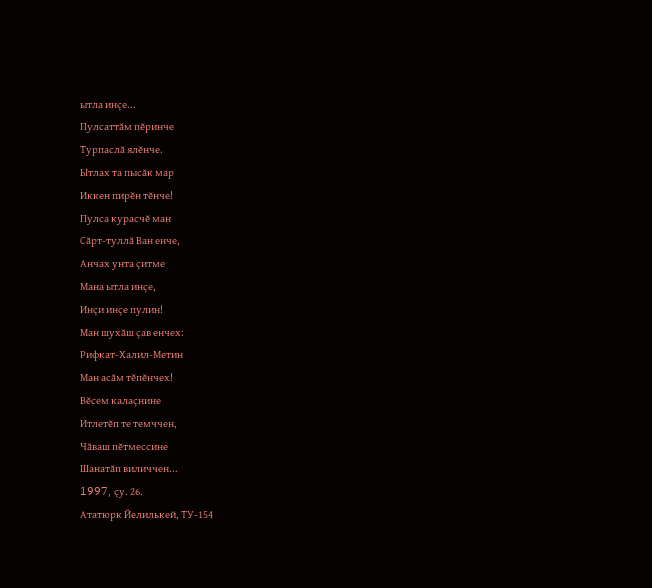ытла инçе...
Пулсаттăм пĕринче
Турпаслă ялĕнче.
Ытлах та пысăк мар
Иккен пирĕн тĕнче!
Пулса курасчĕ ман
Сăрт-туллă Ван енче,
Анчах унта çитме
Мана ытла инçе,
Инçи инçе пулин!
Ман шухăш çав енчех:
Рифкат-Халил-Метин
Ман асăм тĕпĕнчех!
Вĕсем калаçнине
Итлетĕп те темччен,
Чăваш пĕтмессине
Шанатăп виличчен...
1997, çу. 26.
Ататюрк Йелилькей, ТУ-154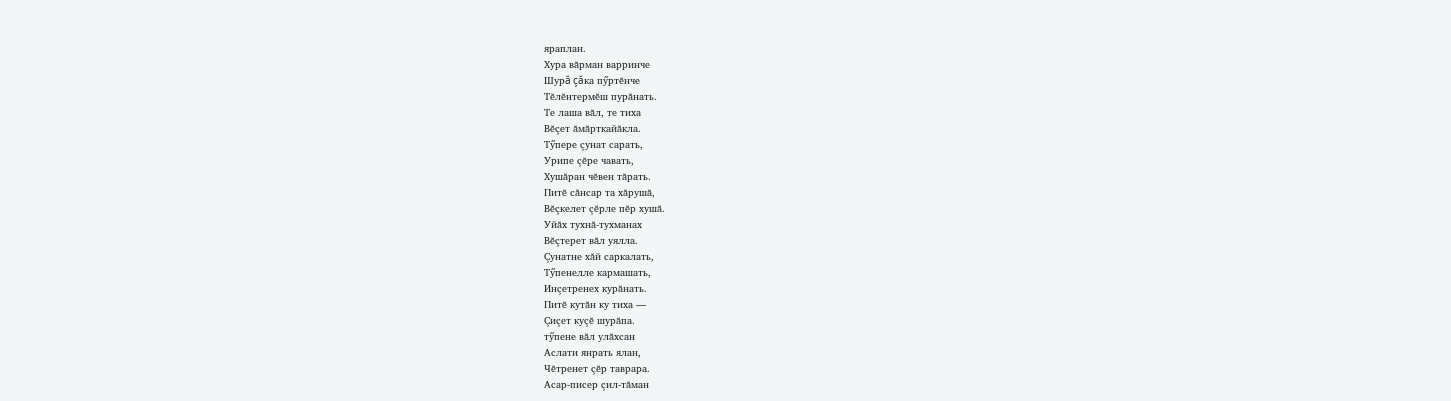яраплан.
Хура вăрман варринче
Шурă çăка пӳртĕнче
Тĕлĕнтермĕш пурăнать.
Те лаша вăл, те тиха
Вĕçет ăмăрткайăкла.
Тӳпере çунат сарать,
Урипе çĕре чавать,
Хушăран чĕвен тăрать.
Питĕ сăнсар та хăрушă,
Вĕçкелет çĕрле пĕр хушă.
Уйăх тухнă-тухманах
Вĕçтерет вăл уялла.
Çунатне хăй саркалать,
Тӳпенелле кармашать,
Инçетренех курăнать.
Питĕ кутăн ку тиха —
Çиçет куçĕ шурăпа.
тӳпене вăл улăхсан
Аслати янрать ялан,
Чĕтренет çĕр таврара.
Асар-писер çил-тăман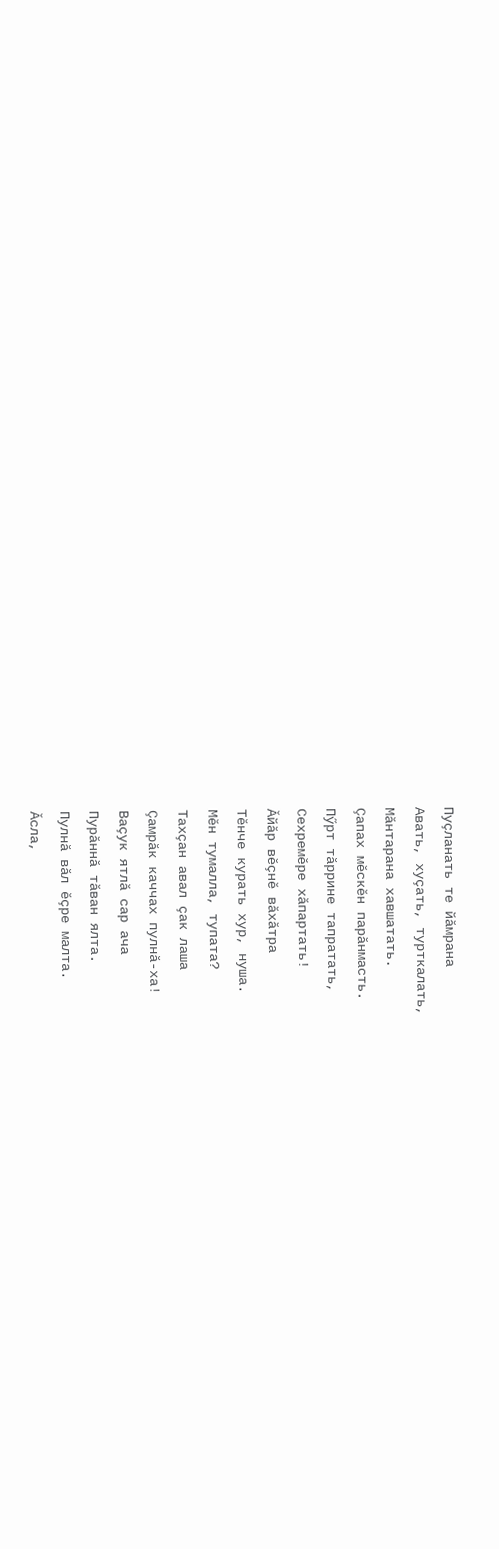Пуçланать те йăмрана
Авать, хуçать, турткалать,
Мăнтарана хавшатать.
Çапах мĕскĕн парăнмасть.
Пӳрт тăррине тапратать,
Сехремĕре хăпартать!
Ǎйăр вĕçнĕ вăхăтра
Тĕнче курать хур, нуша.
Мĕн тумалла, тупата?
Тахçан авал çак лаша
Çамрăк каччах пулнă-ха!
Ваçук ятлă сар ача
Пурăннă тăван ялта.
Пулнă вăл ĕçре малта.
Ǎсла,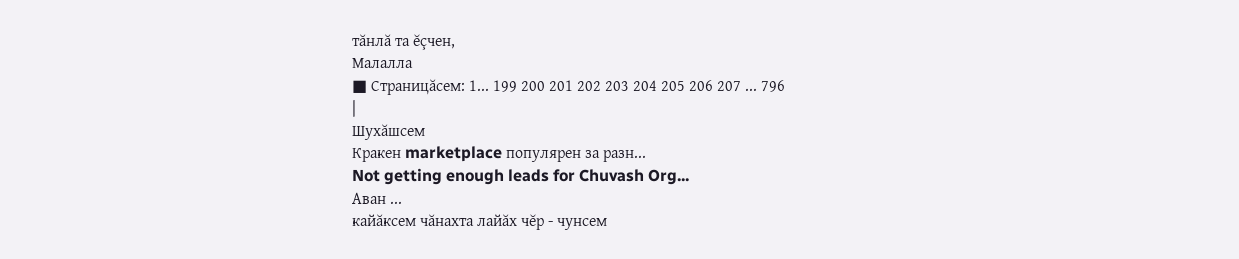тăнлă та ĕçчен,
Малалла
■ Страницăсем: 1... 199 200 201 202 203 204 205 206 207 ... 796
|
Шухăшсем
Кракен marketplace популярен за разн...
Not getting enough leads for Chuvash Org...
Аван ...
кайăксем чăнахта лайăх чĕр - чунсем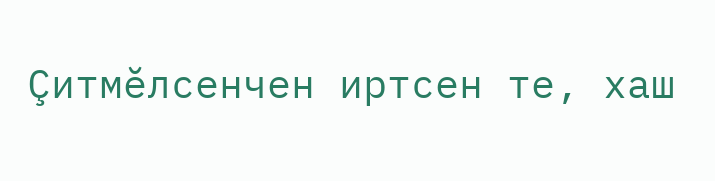Çитмĕлсенчен иртсен те, хаш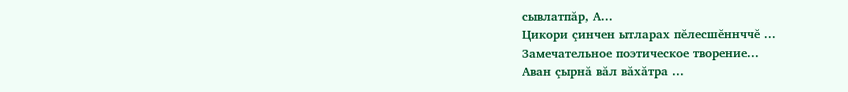сывлатпăр, А...
Цикори çинчен ытларах пĕлесшĕннччĕ ...
Замечательное поэтическое творение...
Аван çырнă вăл вăхăтра ...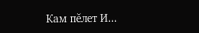Кам пĕлет И...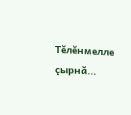Тĕлĕнмелле çырнă...